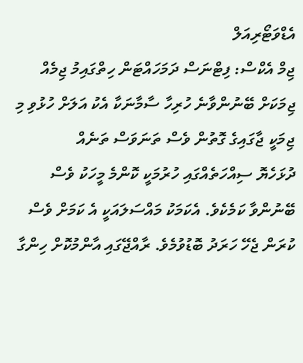އެޑްވަޓޯރިއަލް
ޖިމް އެކްސް: ފިޓްނަސް ދަމަހައްޓަން ހިތްގައިމު ޖިމެއް
ޖިމަކަށް ބޭނުންވާނެ ހުރިހާ ސާމާނަކާ އެކު އަލަށް ހުޅުވި މި ޖިމަކީ ޖާގައިގެ ގޮތުން ވެސް ތަނަވަސް ތަނެއް
ދުޅަހެޔޮ ސިއްހަތެއްގައި ހުރުމަކީ ކޮންމެ މީހަކު ވެސް ބޭނުންވާ ކަމެކެވެ. އެކަމަކު މައްސަލައަކީ އެ ކަމަށް ވެސް ކުރަން ޖެހޭ ހަރަދު ބޮޑުވުމެވެ. ރާއްޖޭގައި އާންމުކޮށް ހިންގާ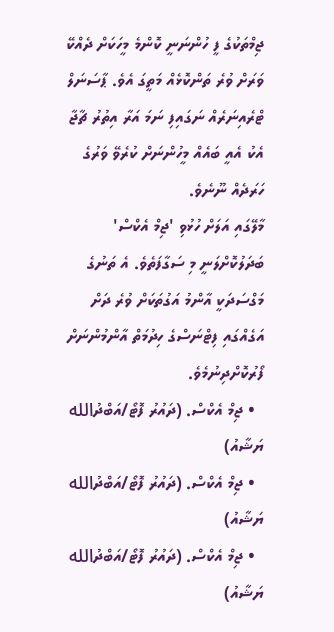ޖިމްތަކުގެ ފީ ހުންނަނީ ކޮންމެ މީހަކަށް ދެއްކޭ ވަރަށް ވުރެ ތަންކޮޅެއް މަތީގަ އެވެ. ޕާސަނަލް ޓްރެއިނަރެއް ނަގައިފި ނަމަ އަރާ އިތުރު ޗާޖާ އެކު އެއީ ބައެއް މީހުންނަށް ކުރެވޭ ވަރުގެ ހަރަދެއް ނޫނެވެ.
މާލޭގައި އަލަށް ހުޅުވި 'ޖިމް އެކްސް' ބަދަލުކޮށްލަނީ މި ސަގާފަތެވެ. އެ ތަނުގެ މަގްސަދަކީ އާންމު އަގުތަކަށް ވުރެ ދަށް އަގެއްގައި ފިޓްނަސްގެ ހިދުމަތް އާންމުންނަށް ފޯރުކޮށްދިނުމެވެ.
  • ޖިމް އެކްސް. (ދައުރު ފޮޓޯ/އަބްދުالله ޔަޝާއު)
  • ޖިމް އެކްސް. (ދައުރު ފޮޓޯ/އަބްދުالله ޔަޝާއު)
  • ޖިމް އެކްސް. (ދައުރު ފޮޓޯ/އަބްދުالله ޔަޝާއު)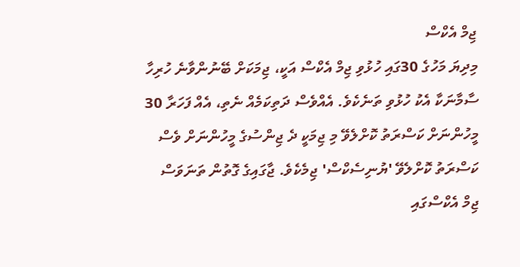ޖިމް އެކްސް
މިދިޔަ މަހުގެ 30ގައި ހުޅުވި ޖިމް އެކްސް އަކީ، ޖިމަކަށް ބޭނުންވާނެ ހުރިހާ ސާމާނަކާ އެކު ހުޅުވި ތަނެކެވެ. އެއްވެސް ދަތިކަމެއް ނެތި، އެއް ފަހަރާ 30 މީހުންނަށް ކަސްރަތު ކޮށްލެވޭ މި ޖިމަކީ ދެ ޖިންސުގެ މީހުންނަށް ވެސް ކަސްރަތު ކޮށްލެވޭ 'ޔުނިސެކްސް' ޖިމެކެވެ. ޖާގައިގެ ގޮތުން ތަނަވަސް ޖިމް އެކްސްގައި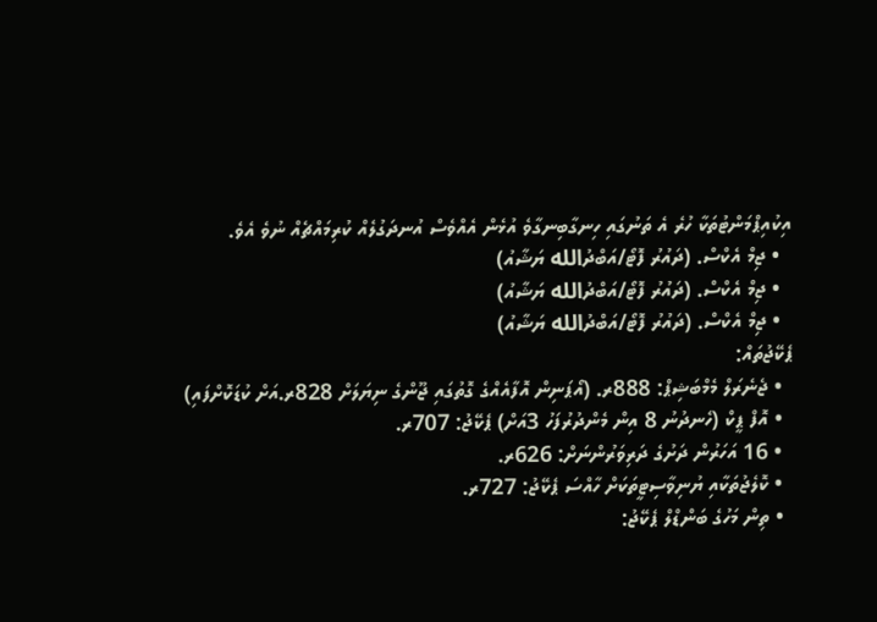އިކުއިޕްމަންޓުތަކާ ހުރެ އެ ތަނުގައި ހިނގާބިނގާވެ އުޅެން އެއްވެސް އުނދަގުލެއް ކުރިމައްޗެއް ނުވެ އެވެ.
  • ޖިމް އެކްސް. (ދައުރު ފޮޓޯ/އަބްދުالله ޔަޝާއު)
  • ޖިމް އެކްސް. (ދައުރު ފޮޓޯ/އަބްދުالله ޔަޝާއު)
  • ޖިމް އެކްސް. (ދައުރު ފޮޓޯ/އަބްދުالله ޔަޝާއު)
ޕެކޭޖުތައް:
  • ޖެނެރަލް މެމްބަޝިޕް: 888ރ. (އޯޕަނިން އޮފާއެއްގެ ގޮތުގައި ޖޫންގެ ނިޔަލަށް 828ރ.އަށް ކުޑަކޮށްފައި)
  • އޮފް ޕީކް (ހެނދުނު 8 އިން މެންދުރުފަހު 3އަށް) ޕެކޭޖު: 707ރ.
  • 16 އަހަރުން ދަށުގެ ދަރިވަރުންނަށް: 626ރ.
  • ކޮލެޖުތަކާއި ޔުނިވާސިޓީތަކަށް ހާއްސަ ޕެކޭޖު: 727ރ.
  • ތިން މަހުގެ ބަންޑްލް ޕެކޭޖު: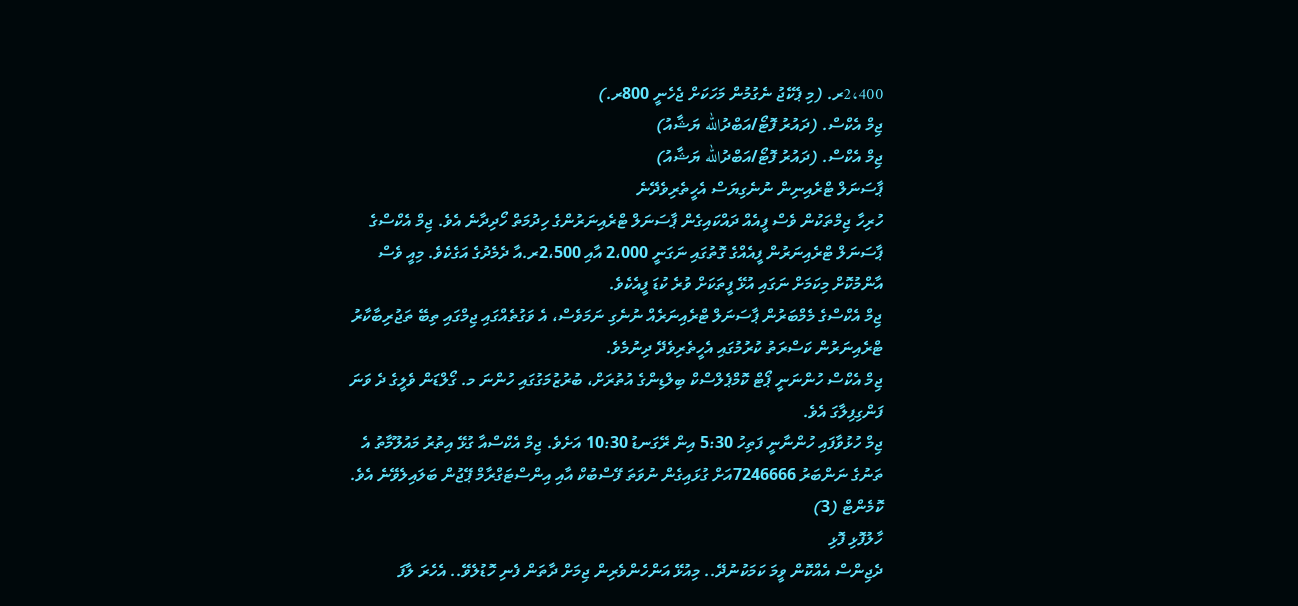2،400ރ. (މި ޕެކޭޖު ނެގުމުން މަހަކަށް ޖެހެނީ 800ރ.)
ޖިމް އެކްސް. (ދައުރު ފޮޓޯ/އަބްދުالله ޔަޝާއު)
ޖިމް އެކްސް. (ދައުރު ފޮޓޯ/އަބްދުالله ޔަޝާއު)
ޕާސަނަލް ޓްރެއިނިން ނުނެގިޔަސް އެހީތެރިވެދޭނެ
ހުރިހާ ޖިމްތަކުން ވެސް ފީއެއް ދައްކައިގެން ޕާސަނަލް ޓްރެއިނަރުންގެ ހިދުމަތް ހޯދިދާނެ އެވެ. ޖިމް އެކްސްގެ ޕާސަނަލް ޓްރެއިނަރުން ފީއެއްގެ ގޮތުގައި ނަގަނީ 2،000 އާއި 2،500ރ.އާ ދެމެދުގެ އަގެކެވެ. މިއީ ވެސް އާންމުކޮށް މިކަމަށް ނަގައި އުޅޭ ފީތަކަށް ވުރެ ކުޑަ ފީއެކެވެ.
ޖިމް އެކްސްގެ މެމްބަރުން ޕާސަނަލް ޓްރެއިނަރެއް ނުނެގި ނަމަވެސް، އެ ވަގުތެއްގައި ޖިމްގައި ތިބޭ ތަޖުރިބާކާރު ޓްރެއިނަރުން ކަސްރަތު ކުރުމުގައި އެހީތެރިވެދޭ ދިނުމެވެ.
ޖިމް އެކްސް ހުންނަނީ ޕޯޓް ކޮމްޕެލްސްކް ބިލްޑިންގެ އުތުރަށް، ބުރުޒުމަގުގައި ހުންނަ މ. ގޯލްޑަން ވެލީގެ ދެ ވަނަ ފަންގިފިލާގަ އެވެ.
ޖިމް ހުޅުވާފައި ހުންނާނީ ފަތިހު 5:30 އިން ރޭގަނޑު 10:30 އަށެވެ. ޖިމް އެކްސްއާ ގުޅޭ އިތުރު މައުލޫމާތު އެ ތަނުގެ ނަންބަރު 7246666އަށް ގުޅައިގެން ނުވަތަ ފޭސްބުކް އާއި އިންސްޓަގްރާމް ޕޭޖުން ބަލައިލެވޭނެ އެވެ.
ކޮމެންޓް (3)
ހާލުފޮޅި ފޮޅި
ދެޖިންސް އެއްކޮން ވީމަ ކަމަކުނުދޭ.. މިއުޅޭ އަންހެންވެރިން ޖިމަށް ދާތަން ފެނި ހޮޑުލެވޭ.. އެހެރަ ލާފަ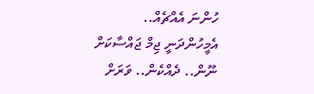ހުންނަ އެއްޗެއް.. އެމީހުންދަނީ ޖިމް ޖައްސާކަށް ނޫން.. ދެއްކެން.. ވަރަށް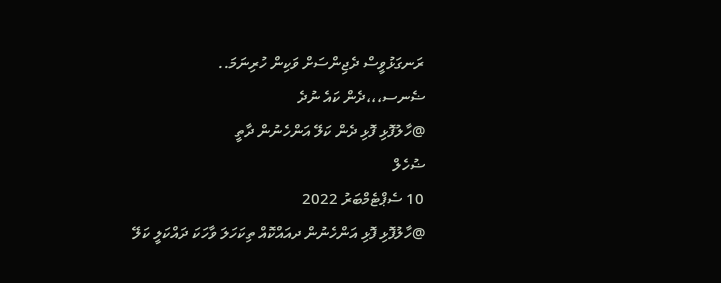ރަނގަޅުވީސް ދެޖިންސަށް ވަކިން ހުރިނަމަ..
ޟެނސ،،،ދެން ކައެ ނުދެ
@ހާލުފޮޅި ފޮޅި ދެން ކަލޭ އަންހެނުން ދާތީ
ޟުހެލް
10 ސެޕްޓެމްބަރު 2022
@ހާލުފޮޅި ފޮޅި އަންހެނުން ދއައްކޮއް ތިކަހަލަ ވާހަކަ ދައްކަލީ ކަލޭ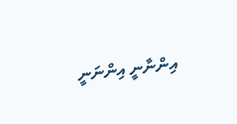އިންނާނީ އިންނަނީ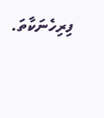ފިރިހެނަކާތަ.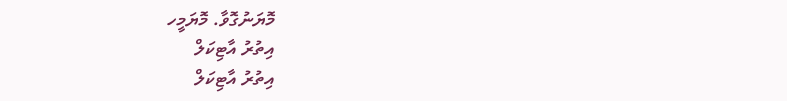މޮޔަނުގޮވާ. މޮޔަމީހ
އިތުރު އާޓިކަލް
އިތުރު އާޓިކަލް